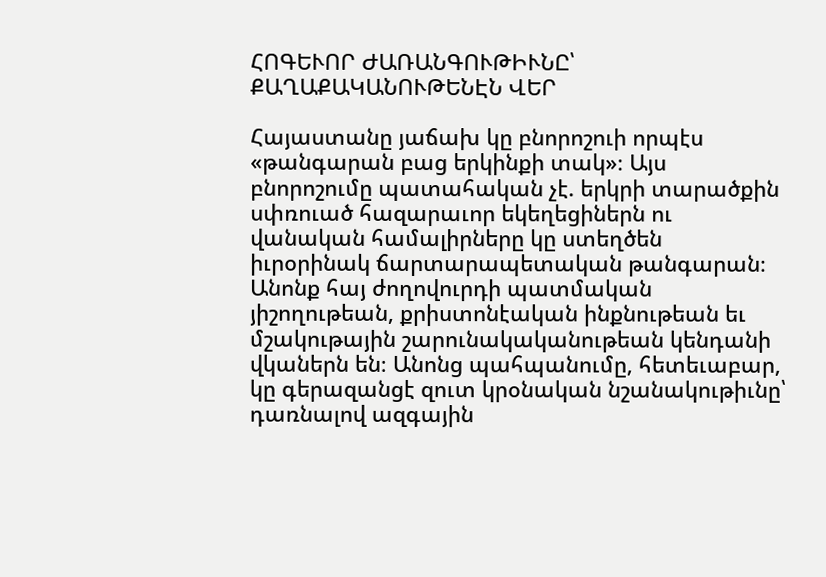ՀՈԳԵՒՈՐ ԺԱՌԱՆԳՈՒԹԻՒՆԸ՝ ՔԱՂԱՔԱԿԱՆՈՒԹԵՆԷՆ ՎԵՐ

Հայաստանը յաճախ կը բնորոշուի որպէս «թանգարան բաց երկինքի տակ»։ Այս բնորոշումը պատահական չէ. երկրի տարածքին սփռուած հազարաւոր եկեղեցիներն ու վանական համալիրները կը ստեղծեն իւրօրինակ ճարտարապետական թանգարան։ Անոնք հայ ժողովուրդի պատմական յիշողութեան, քրիստոնէական ինքնութեան եւ մշակութային շարունակականութեան կենդանի վկաներն են։ Անոնց պահպանումը, հետեւաբար, կը գերազանցէ զուտ կրօնական նշանակութիւնը՝ դառնալով ազգային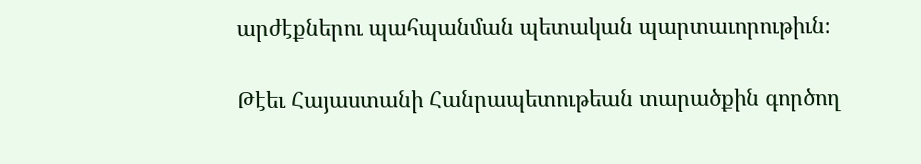արժէքներու պահպանման պետական պարտաւորութիւն։

Թէեւ Հայաստանի Հանրապետութեան տարածքին գործող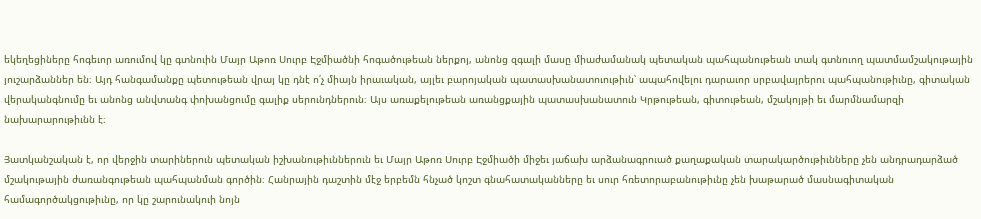եկեղեցիները հոգեւոր առումով կը գտնուին Մայր Աթոռ Սուրբ Էջմիածնի հոգածութեան ներքոյ, անոնց զգալի մասը միաժամանակ պետական պահպանութեան տակ գտնուող պատմամշակութային յուշարձաններ են։ Այդ հանգամանքը պետութեան վրայ կը դնէ ո՛չ միայն իրաւական, այլեւ բարոյական պատասխանատուութիւն՝ ապահովելու դարաւոր սրբավայրերու պահպանութիւնը, գիտական վերականգնումը եւ անոնց անվտանգ փոխանցումը գալիք սերունդներուն։ Այս առաքելութեան առանցքային պատասխանատուն Կրթութեան, գիտութեան, մշակոյթի եւ մարմնամարզի նախարարութիւնն է։

Յատկանշական է, որ վերջին տարիներուն պետական իշխանութիւններուն եւ Մայր Աթոռ Սուրբ Էջմիածի միջեւ յաճախ արձանագրուած քաղաքական տարակարծութիւնները չեն անդրադարձած մշակութային ժառանգութեան պահպանման գործին։ Հանրային դաշտին մէջ երբեմն հնչած կոշտ գնահատականները եւ սուր հռետորաբանութիւնը չեն խաթարած մասնագիտական համագործակցութիւնը, որ կը շարունակուի նոյն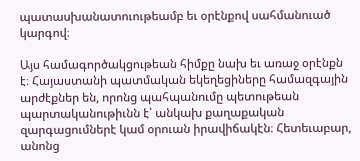պատասխանատուութեամբ եւ օրէնքով սահմանուած կարգով։

Այս համագործակցութեան հիմքը նախ եւ առաջ օրէնքն է։ Հայաստանի պատմական եկեղեցիները համազգային արժէքներ են, որոնց պահպանումը պետութեան պարտականութիւնն է՝ անկախ քաղաքական զարգացումներէ կամ օրուան իրավիճակէն։ Հետեւաբար, անոնց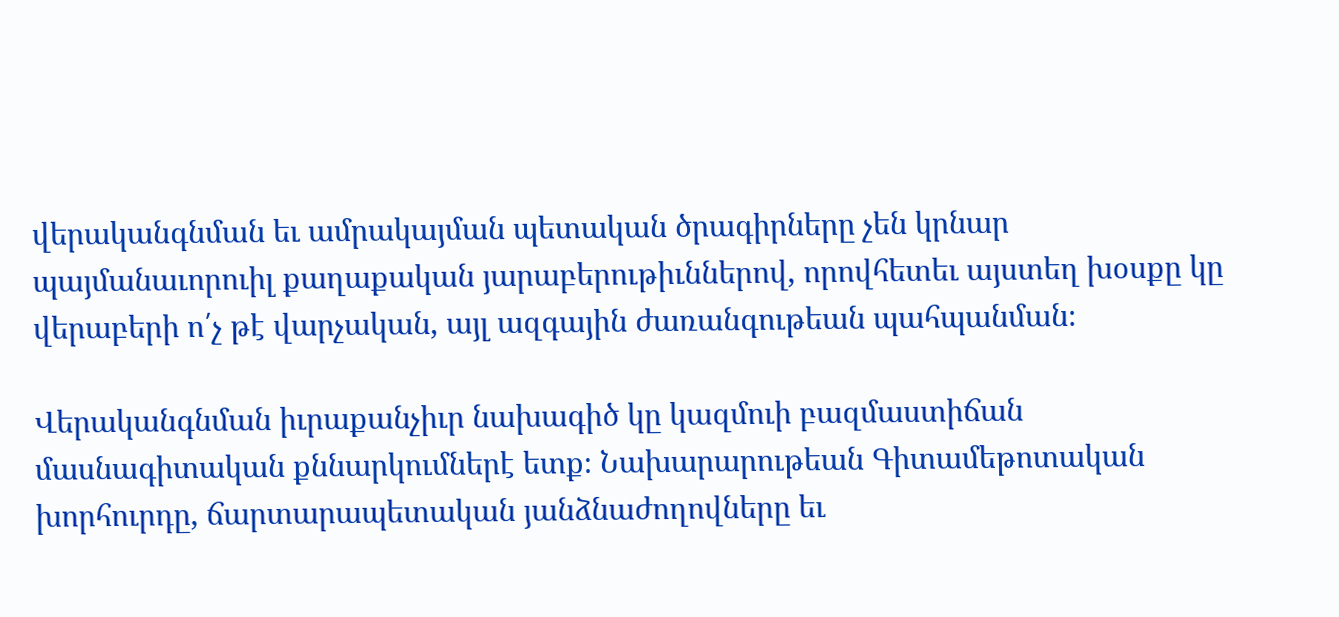վերականգնման եւ ամրակայման պետական ծրագիրները չեն կրնար պայմանաւորուիլ քաղաքական յարաբերութիւններով, որովհետեւ այստեղ խօսքը կը վերաբերի ո՛չ թէ վարչական, այլ ազգային ժառանգութեան պահպանման։

Վերականգնման իւրաքանչիւր նախագիծ կը կազմուի բազմաստիճան մասնագիտական քննարկումներէ ետք։ Նախարարութեան Գիտամեթոտական խորհուրդը, ճարտարապետական յանձնաժողովները եւ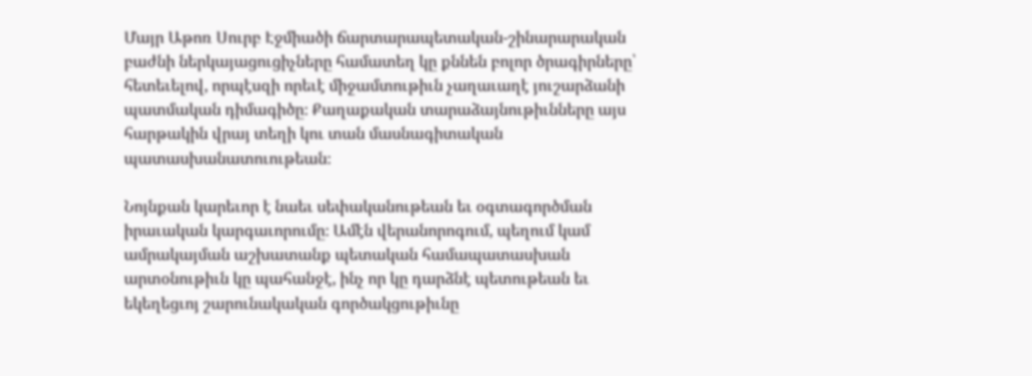Մայր Աթոռ Սուրբ Էջմիածի ճարտարապետական-շինարարական բաժնի ներկայացուցիչները համատեղ կը քննեն բոլոր ծրագիրները՝ հետեւելով, որպէսզի որեւէ միջամտութիւն չաղաւաղէ յուշարձանի պատմական դիմագիծը։ Քաղաքական տարաձայնութիւնները այս հարթակին վրայ տեղի կու տան մասնագիտական պատասխանատուութեան։

Նոյնքան կարեւոր է նաեւ սեփականութեան եւ օգտագործման իրաւական կարգաւորումը։ Ամէն վերանորոգում, պեղում կամ ամրակայման աշխատանք պետական համապատասխան արտօնութիւն կը պահանջէ, ինչ որ կը դարձնէ պետութեան եւ եկեղեցւոյ շարունակական գործակցութիւնը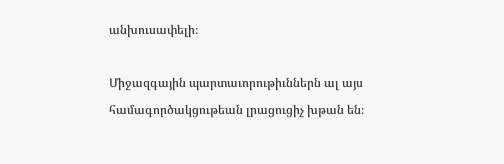անխուսափելի։

Միջազգային պարտաւորութիւններն ալ այս համագործակցութեան լրացուցիչ խթան են։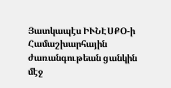Յատկապէս ԻՒՆԷՍՔՕ-ի Համաշխարհային ժառանգութեան ցանկին մէջ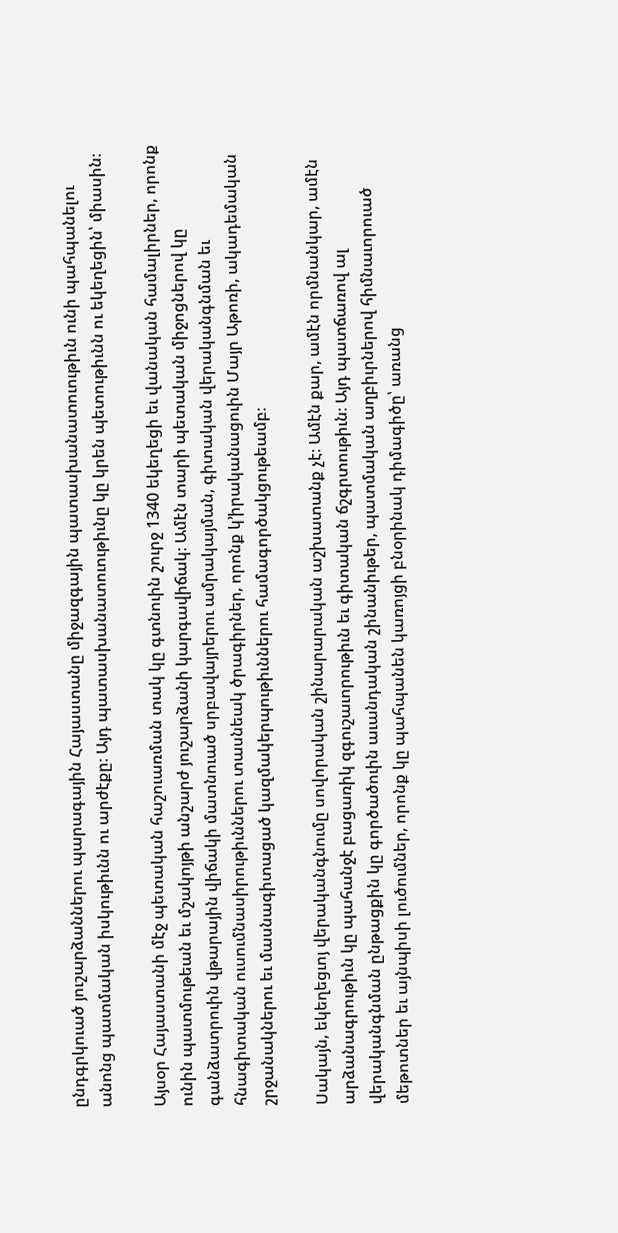ընդգրկուած յուշարձաններու պարագային Հայաստանը միջազգային պատասխանատուութիւն ունի պահպանելու անոնց պատմական իսկութիւնն ու արժէքը։ Այդ պատասխանատուութիւնը կը կրեն պետութիւնն ու եկեղեցին՝ միասին։

Այսօր Հայաստանի մէջ պետական հաշուառման տակ կը գտնուին շուրջ 1340 եկեղեցի եւ վանական համալիրներ, որոնք ունին պատմութեան եւ մշակոյթի անշարժ յուշարձանի կարգավիճակ։ Ամէն տարի պետական միջոցներով կը գանձատրուին վթարային վիճակի մատնուած սրբավայրերու ամրակայման, գիտական վերականգնման եւ հնագիտական ուսումնասիրութիւններու տասնեակ ծրագիրներ, որոնք կ՚իրականացուին Մայր Աթոռի, ակադեմական շրջանակներու եւ մասնագիտացած կազմակերպութիւններու համագործակցութեամբ։

Սակայն, եկեղեցւոյ վերականգնումը սովորական շինարարական աշխատանք չէ։ Ամէն քար, ամէն որմնանկար, ամէն արձանագրութիւն կը պահանջէ բացառիկ զգուշաւորութիւն եւ գիտական ճշգրտութիւն։ Այդ պատճառով ալ վերականգնման ընթացքին կը գործածուին աւանդական շինանիւթեր, պատմական աղբիւրներով հիմնաւորուած մեթոտներ եւ այնպիսի լուծումներ, որոնք կը պահպանեն կառոյցի բնօրինակ դիմագիծը՝ առանց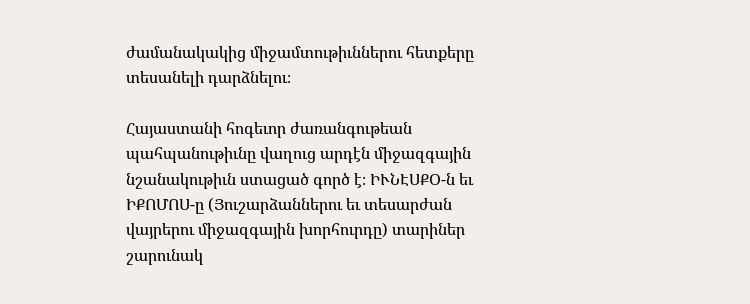ժամանակակից միջամտութիւններու հետքերը տեսանելի դարձնելու։

Հայաստանի հոգեւոր ժառանգութեան պահպանութիւնը վաղուց արդէն միջազգային նշանակութիւն ստացած գործ է։ ԻՒՆԷՍՔՕ-ն եւ ԻՔՈՄՈՍ-ը (Յուշարձաններու եւ տեսարժան վայրերու միջազգային խորհուրդը) տարիներ շարունակ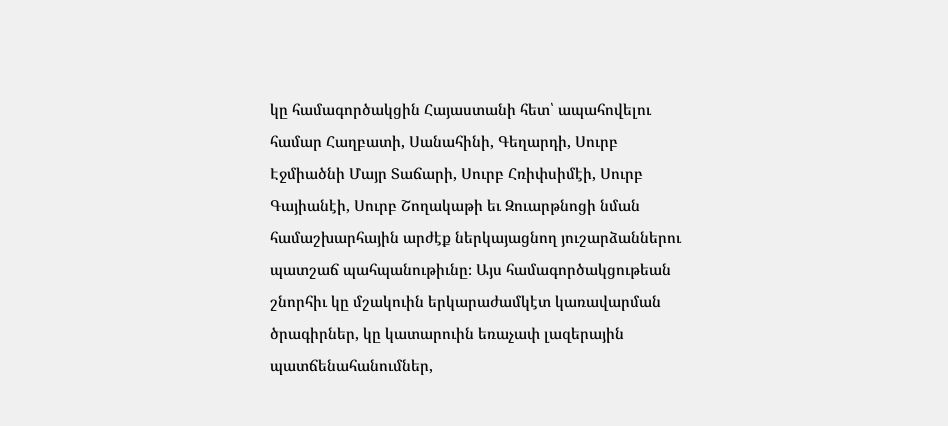կը համագործակցին Հայաստանի հետ՝ ապահովելու համար Հաղբատի, Սանահինի, Գեղարդի, Սուրբ Էջմիածնի Մայր Տաճարի, Սուրբ Հռիփսիմէի, Սուրբ Գայիանէի, Սուրբ Շողակաթի եւ Զուարթնոցի նման համաշխարհային արժէք ներկայացնող յուշարձաններու պատշաճ պահպանութիւնը։ Այս համագործակցութեան շնորհիւ կը մշակուին երկարաժամկէտ կառավարման ծրագիրներ, կը կատարուին եռաչափ լազերային պատճենահանումներ,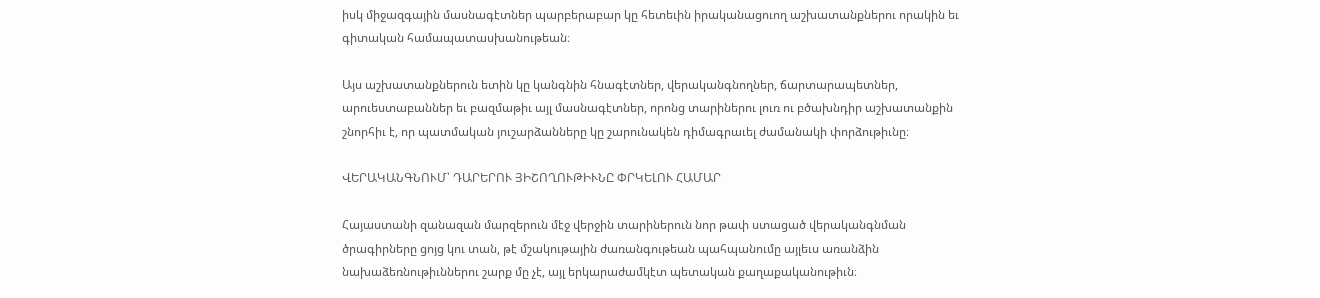իսկ միջազգային մասնագէտներ պարբերաբար կը հետեւին իրականացուող աշխատանքներու որակին եւ գիտական համապատասխանութեան։

Այս աշխատանքներուն ետին կը կանգնին հնագէտներ, վերականգնողներ, ճարտարապետներ, արուեստաբաններ եւ բազմաթիւ այլ մասնագէտներ, որոնց տարիներու լուռ ու բծախնդիր աշխատանքին շնորհիւ է, որ պատմական յուշարձանները կը շարունակեն դիմագրաւել ժամանակի փորձութիւնը։

ՎԵՐԱԿԱՆԳՆՈՒՄ՝ ԴԱՐԵՐՈՒ ՅԻՇՈՂՈՒԹԻՒՆԸ ՓՐԿԵԼՈՒ ՀԱՄԱՐ

Հայաստանի զանազան մարզերուն մէջ վերջին տարիներուն նոր թափ ստացած վերականգնման ծրագիրները ցոյց կու տան, թէ մշակութային ժառանգութեան պահպանումը այլեւս առանձին նախաձեռնութիւններու շարք մը չէ, այլ երկարաժամկէտ պետական քաղաքականութիւն։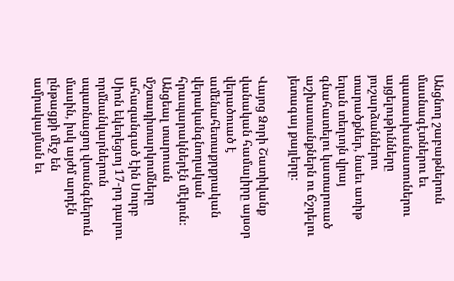Անցնող շաբաթներուն մասնագէտներու եւ պատասխանատուներու այցելութիւնները յուշարձաններու տարածքներ, նաեւ առիթ եղան տեղւոյն վրայ գնահատելու կատարուած աշխատանքներն ու ճշդելու յետագայ քայլերը։

Վայոց Ձորի Շատիվանք վանական համալիրը այսօր վերածուած է ամենահետաքրքրական վերականգնողական հրապարակներէն մէկուն։ Անցեալ տարուան մշտադիտարկումները ահազանգած էին Սուրբ Սիոն եկեղեցւոյ 17-րդ դարու որմնանկարներուն սպառնացող վտանգներուն մասին, իսկ այժմ արդէն ընթացքի մէջ են ամրակայման եւ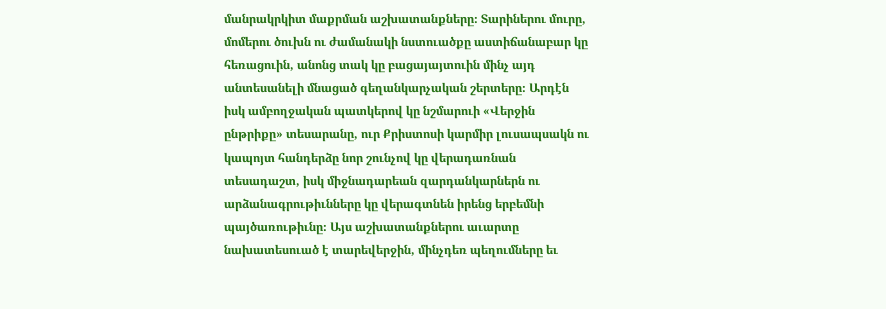մանրակրկիտ մաքրման աշխատանքները։ Տարիներու մուրը, մոմերու ծուխն ու ժամանակի նստուածքը աստիճանաբար կը հեռացուին, անոնց տակ կը բացայայտուին մինչ այդ անտեսանելի մնացած գեղանկարչական շերտերը։ Արդէն իսկ ամբողջական պատկերով կը նշմարուի «Վերջին ընթրիքը» տեսարանը, ուր Քրիստոսի կարմիր լուսապսակն ու կապոյտ հանդերձը նոր շունչով կը վերադառնան տեսադաշտ, իսկ միջնադարեան զարդանկարներն ու արձանագրութիւնները կը վերագտնեն իրենց երբեմնի պայծառութիւնը։ Այս աշխատանքներու աւարտը նախատեսուած է տարեվերջին, մինչդեռ պեղումները եւ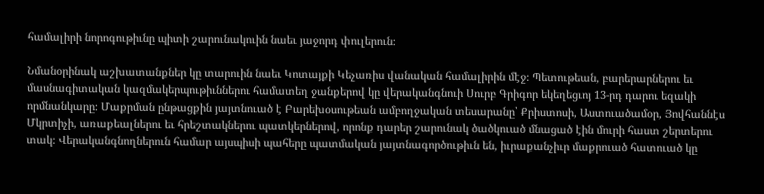համալիրի նորոգութիւնը պիտի շարունակուին նաեւ յաջորդ փուլերուն։

Նմանօրինակ աշխատանքներ կը տարուին նաեւ Կոտայքի Կեչառիս վանական համալիրին մէջ։ Պետութեան, բարերարներու եւ մասնագիտական կազմակերպութիւններու համատեղ ջանքերով կը վերականգնուի Սուրբ Գրիգոր եկեղեցւոյ 13-րդ դարու եզակի որմնանկարը։ Մաքրման ընթացքին յայտնուած է Բարեխօսութեան ամբողջական տեսարանը՝ Քրիստոսի, Աստուածամօր, Յովհաննէս Մկրտիչի, առաքեալներու եւ հրեշտակներու պատկերներով, որոնք դարեր շարունակ ծածկուած մնացած էին մուրի հաստ շերտերու տակ։ Վերականգնողներուն համար այսպիսի պահերը պատմական յայտնագործութիւն են, իւրաքանչիւր մաքրուած հատուած կը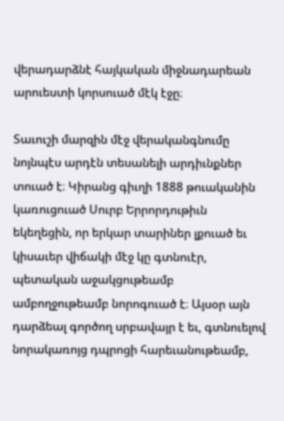վերադարձնէ հայկական միջնադարեան արուեստի կորսուած մէկ էջը։

Տաւուշի մարզին մէջ վերականգնումը նոյնպէս արդէն տեսանելի արդիւնքներ տուած է։ Կիրանց գիւղի 1888 թուականին կառուցուած Սուրբ Երրորդութիւն եկեղեցին, որ երկար տարիներ լքուած եւ կիսաւեր վիճակի մէջ կը գտնուէր, պետական աջակցութեամբ ամբողջութեամբ նորոգուած է։ Այսօր այն դարձեալ գործող սրբավայր է եւ, գտնուելով նորակառոյց դպրոցի հարեւանութեամբ,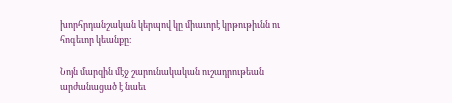խորհրդանշական կերպով կը միաւորէ կրթութիւնն ու հոգեւոր կեանքը։

Նոյն մարզին մէջ շարունակական ուշադրութեան արժանացած է նաեւ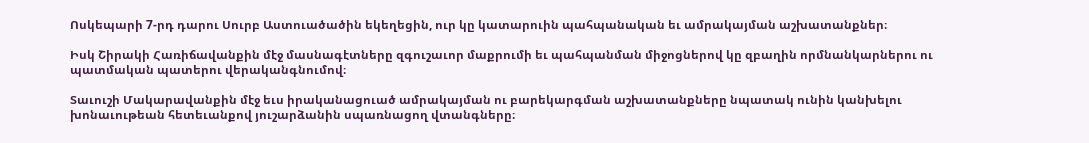Ոսկեպարի 7-րդ դարու Սուրբ Աստուածածին եկեղեցին, ուր կը կատարուին պահպանական եւ ամրակայման աշխատանքներ։

Իսկ Շիրակի Հառիճավանքին մէջ մասնագէտները զգուշաւոր մաքրումի եւ պահպանման միջոցներով կը զբաղին որմնանկարներու ու պատմական պատերու վերականգնումով։

Տաւուշի Մակարավանքին մէջ եւս իրականացուած ամրակայման ու բարեկարգման աշխատանքները նպատակ ունին կանխելու խոնաւութեան հետեւանքով յուշարձանին սպառնացող վտանգները։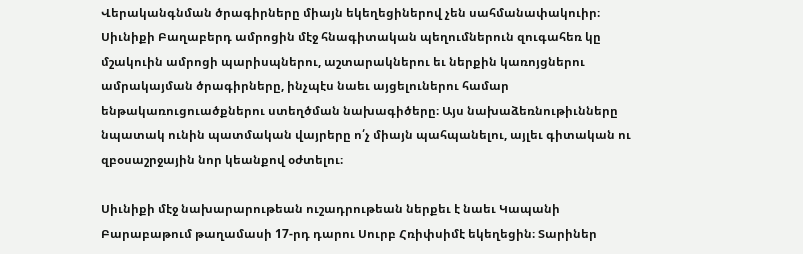Վերականգնման ծրագիրները միայն եկեղեցիներով չեն սահմանափակուիր։ Սիւնիքի Բաղաբերդ ամրոցին մէջ հնագիտական պեղումներուն զուգահեռ կը մշակուին ամրոցի պարիսպներու, աշտարակներու եւ ներքին կառոյցներու ամրակայման ծրագիրները, ինչպէս նաեւ այցելուներու համար ենթակառուցուածքներու ստեղծման նախագիծերը։ Այս նախաձեռնութիւնները նպատակ ունին պատմական վայրերը ո՛չ միայն պահպանելու, այլեւ գիտական ու զբօսաշրջային նոր կեանքով օժտելու։

Սիւնիքի մէջ նախարարութեան ուշադրութեան ներքեւ է նաեւ Կապանի Բարաբաթում թաղամասի 17-րդ դարու Սուրբ Հռիփսիմէ եկեղեցին։ Տարիներ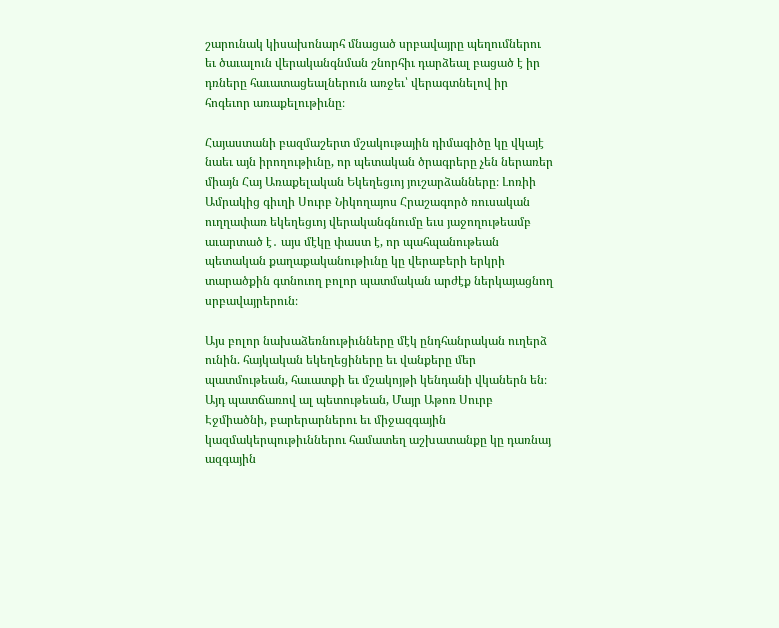շարունակ կիսախոնարհ մնացած սրբավայրը պեղումներու եւ ծաւալուն վերականգնման շնորհիւ դարձեալ բացած է իր դռները հաւատացեալներուն առջեւ՝ վերագտնելով իր հոգեւոր առաքելութիւնը։

Հայաստանի բազմաշերտ մշակութային դիմագիծը կը վկայէ նաեւ այն իրողութիւնը, որ պետական ծրագրերը չեն ներառեր միայն Հայ Առաքելական Եկեղեցւոյ յուշարձանները։ Լոռիի Ամրակից գիւղի Սուրբ Նիկողայոս Հրաշագործ ռուսական ուղղափառ եկեղեցւոյ վերականգնումը եւս յաջողութեամբ աւարտած է․ այս մէկը փաստ է, որ պահպանութեան պետական քաղաքականութիւնը կը վերաբերի երկրի տարածքին գտնուող բոլոր պատմական արժէք ներկայացնող սրբավայրերուն։

Այս բոլոր նախաձեռնութիւնները մէկ ընդհանրական ուղերձ ունին. հայկական եկեղեցիները եւ վանքերը մեր պատմութեան, հաւատքի եւ մշակոյթի կենդանի վկաներն են։ Այդ պատճառով ալ պետութեան, Մայր Աթոռ Սուրբ Էջմիածնի, բարերարներու եւ միջազգային կազմակերպութիւններու համատեղ աշխատանքը կը դառնայ ազգային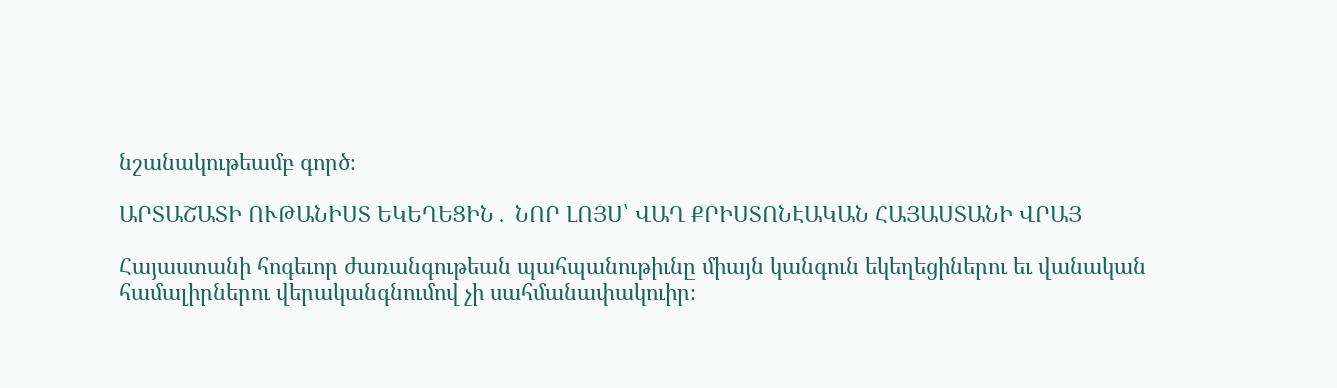նշանակութեամբ գործ։

ԱՐՏԱՇԱՏԻ ՈՒԹԱՆԻՍՏ ԵԿԵՂԵՑԻՆ․ ՆՈՐ ԼՈՅՍ՝ ՎԱՂ ՔՐԻՍՏՈՆԷԱԿԱՆ ՀԱՅԱՍՏԱՆԻ ՎՐԱՅ

Հայաստանի հոգեւոր ժառանգութեան պահպանութիւնը միայն կանգուն եկեղեցիներու եւ վանական համալիրներու վերականգնումով չի սահմանափակուիր։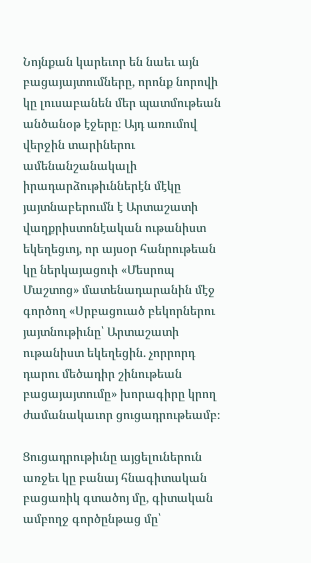Նոյնքան կարեւոր են նաեւ այն բացայայտումները, որոնք նորովի կը լուսաբանեն մեր պատմութեան անծանօթ էջերը։ Այդ առումով վերջին տարիներու ամենանշանակալի իրադարձութիւններէն մէկը յայտնաբերումն է Արտաշատի վաղքրիստոնէական ութանիստ եկեղեցւոյ, որ այսօր հանրութեան կը ներկայացուի «Մեսրոպ Մաշտոց» մատենադարանին մէջ գործող «Սրբացուած բեկորներու յայտնութիւնը՝ Արտաշատի ութանիստ եկեղեցին. չորրորդ դարու մեծադիր շինութեան բացայայտումը» խորագիրը կրող ժամանակաւոր ցուցադրութեամբ։

Ցուցադրութիւնը այցելուներուն առջեւ կը բանայ հնագիտական բացառիկ գտածոյ մը, գիտական ամբողջ գործընթաց մը՝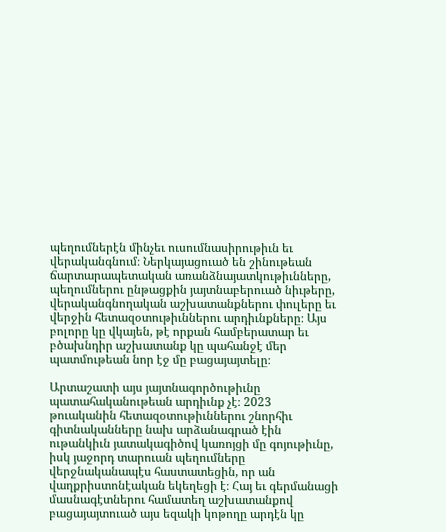պեղումներէն մինչեւ ուսումնասիրութիւն եւ վերականգնում։ Ներկայացուած են շինութեան ճարտարապետական առանձնայատկութիւնները, պեղումներու ընթացքին յայտնաբերուած նիւթերը, վերականգնողական աշխատանքներու փուլերը եւ վերջին հետազօտութիւններու արդիւնքները։ Այս բոլորը կը վկայեն, թէ որքան համբերատար եւ բծախնդիր աշխատանք կը պահանջէ մեր պատմութեան նոր էջ մը բացայայտելը։

Արտաշատի այս յայտնագործութիւնը պատահականութեան արդիւնք չէ։ 2023 թուականին հետազօտութիւններու շնորհիւ գիտնականները նախ արձանագրած էին ութանկիւն յատակագիծով կառոյցի մը գոյութիւնը, իսկ յաջորդ տարուան պեղումները վերջնականապէս հաստատեցին, որ ան վաղքրիստոնէական եկեղեցի է։ Հայ եւ գերմանացի մասնագէտներու համատեղ աշխատանքով բացայայտուած այս եզակի կոթողը արդէն կը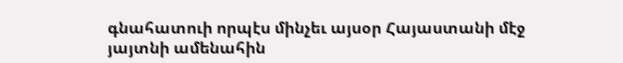գնահատուի որպէս մինչեւ այսօր Հայաստանի մէջ յայտնի ամենահին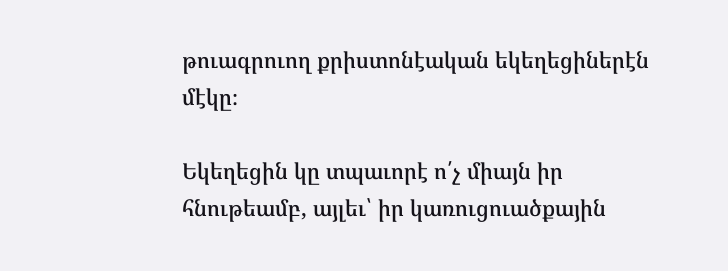թուագրուող քրիստոնէական եկեղեցիներէն մէկը։

Եկեղեցին կը տպաւորէ ո՛չ միայն իր հնութեամբ, այլեւ՝ իր կառուցուածքային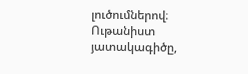լուծումներով։ Ութանիստ յատակագիծը,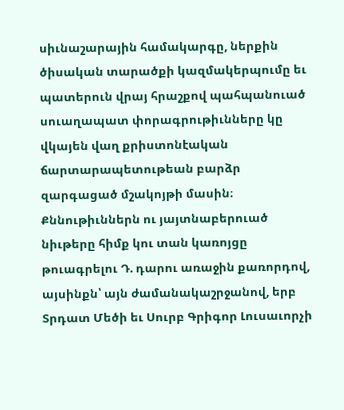սիւնաշարային համակարգը, ներքին ծիսական տարածքի կազմակերպումը եւ պատերուն վրայ հրաշքով պահպանուած սուաղապատ փորագրութիւնները կը վկայեն վաղ քրիստոնէական ճարտարապետութեան բարձր զարգացած մշակոյթի մասին։ Քննութիւններն ու յայտնաբերուած նիւթերը հիմք կու տան կառոյցը թուագրելու Դ. դարու առաջին քառորդով, այսինքն՝ այն ժամանակաշրջանով, երբ Տրդատ Մեծի եւ Սուրբ Գրիգոր Լուսաւորչի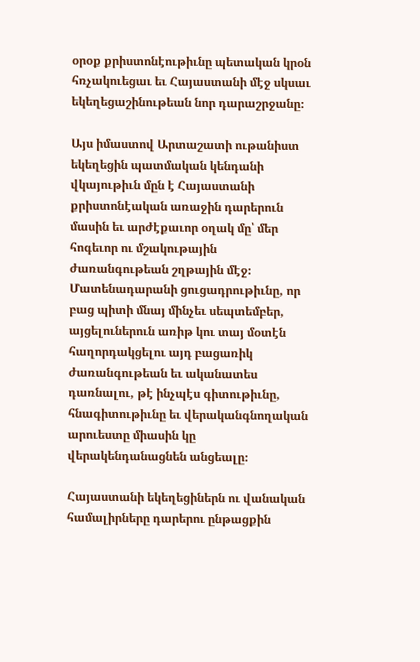օրօք քրիստոնէութիւնը պետական կրօն հռչակուեցաւ եւ Հայաստանի մէջ սկսաւ եկեղեցաշինութեան նոր դարաշրջանը։

Այս իմաստով Արտաշատի ութանիստ եկեղեցին պատմական կենդանի վկայութիւն մըն է Հայաստանի քրիստոնէական առաջին դարերուն մասին եւ արժէքաւոր օղակ մը՝ մեր հոգեւոր ու մշակութային ժառանգութեան շղթային մէջ։ Մատենադարանի ցուցադրութիւնը, որ բաց պիտի մնայ մինչեւ սեպտեմբեր, այցելուներուն առիթ կու տայ մօտէն հաղորդակցելու այդ բացառիկ ժառանգութեան եւ ականատես դառնալու, թէ ինչպէս գիտութիւնը, հնագիտութիւնը եւ վերականգնողական արուեստը միասին կը վերակենդանացնեն անցեալը։

Հայաստանի եկեղեցիներն ու վանական համալիրները դարերու ընթացքին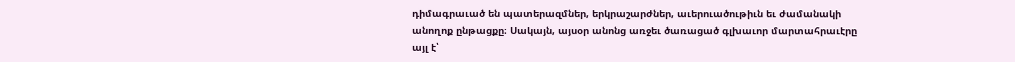դիմագրաւած են պատերազմներ, երկրաշարժներ, աւերուածութիւն եւ ժամանակի անողոք ընթացքը։ Սակայն, այսօր անոնց առջեւ ծառացած գլխաւոր մարտահրաւէրը այլ է՝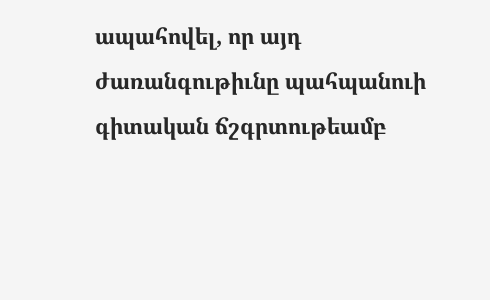ապահովել, որ այդ ժառանգութիւնը պահպանուի գիտական ճշգրտութեամբ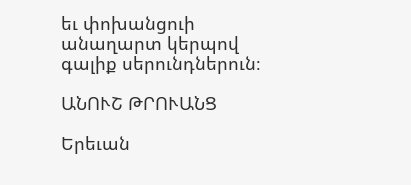եւ փոխանցուի անաղարտ կերպով գալիք սերունդներուն։

ԱՆՈՒՇ ԹՐՈՒԱՆՑ

Երեւան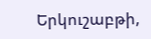Երկուշաբթի,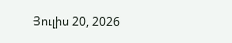Յուլիս 20, 2026